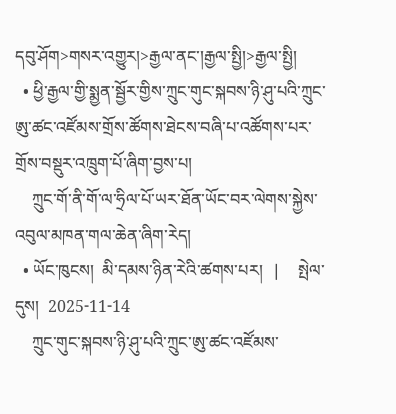དབུ་ཤོག>གསར་འགྱུར།>རྒྱལ་ནང་།རྒྱལ་སྤྱི།>རྒྱལ་སྤྱི།
  • ཕྱི་རྒྱལ་གྱི་སྨྱན་སྦྱོར་གྱིས་ཀྲུང་གུང་སྐབས་ཉི་ཤུ་པའི་ཀྲུང་ཨུ་ཚང་འཛོམས་གྲོས་ཚོགས་ཐེངས་བཞི་པ་འཚོགས་པར་གྲོས་བསྡུར་འཁྲུག་པོ་ཞིག་བྱས་པ།
    ཀྲུང་གོ་ནི་གོ་ལ་ཧྲིལ་པོ་ཡར་ཐོན་ཡོང་བར་ལེགས་སྐྱེས་འབུལ་མཁན་གལ་ཆེན་ཞིག་རེད།
  • ཡོང་ཁུངས།  མི་དམས་ཉིན་རེའི་ཚགས་པར།   |     སྤེལ་དུས།  2025-11-14
    ཀྲུང་གུང་སྐབས་ཉི་ཤུ་པའི་ཀྲུང་ཨུ་ཚང་འཛོམས་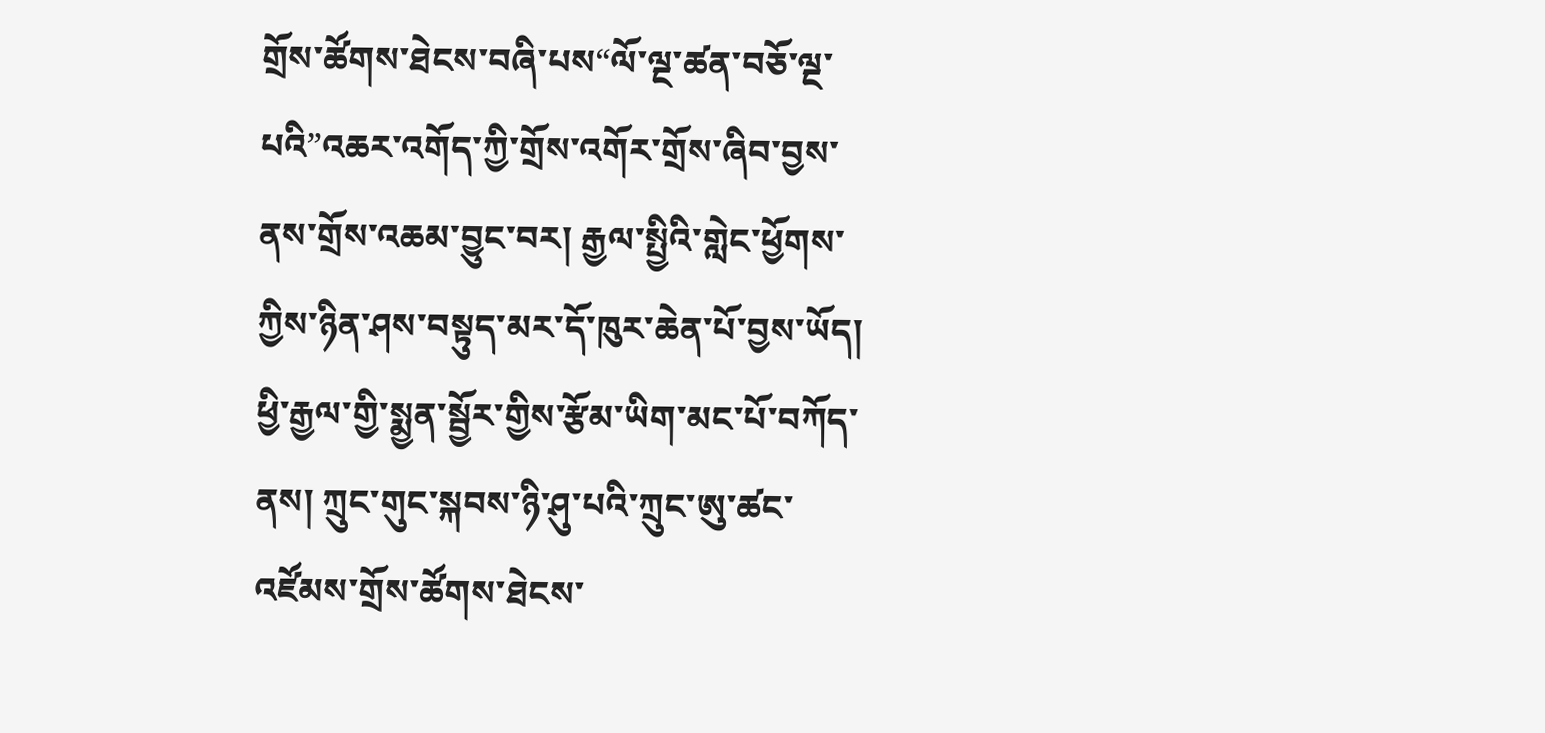གྲོས་ཚོགས་ཐེངས་བཞི་པས“ལོ་ལྔ་ཚན་བཅོ་ལྔ་པའི”འཆར་འགོད་ཀྱི་གྲོས་འགོར་གྲོས་ཞིབ་བྱས་ནས་གྲོས་འཆམ་བྱུང་བར། རྒྱལ་སྤྱིའི་གླེང་ཕྱོགས་ཀྱིས་ཉིན་ཤས་བསྟུད་མར་དོ་ཁུར་ཆེན་པོ་བྱས་ཡོད། ཕྱི་རྒྱལ་གྱི་སྨྱན་སྦྱོར་གྱིས་རྩོམ་ཡིག་མང་པོ་བཀོད་ནས། ཀྲུང་གུང་སྐབས་ཉི་ཤུ་པའི་ཀྲུང་ཨུ་ཚང་འཛོམས་གྲོས་ཚོགས་ཐེངས་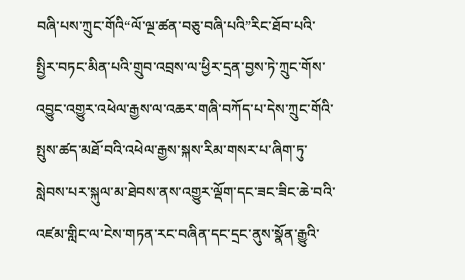བཞི་པས་ཀྲུང་གོའི“ལོ་ལྔ་ཚན་བཅུ་བཞི་པའི”རིང་ཐོབ་པའི་སྤྱིར་བཏང་མིན་པའི་གྲུབ་འབྲས་ལ་ཕྱིར་དྲན་བྱས་ཏེ་ཀྲུང་གོས་འབྱུང་འགྱུར་འཕེལ་རྒྱས་ལ་འཆར་གཞི་བཀོད་པ་དེས་ཀྲུང་གོའི་སྤུས་ཚད་མཐོ་བའི་འཕེལ་རྒྱས་སྐས་རིམ་གསར་པ་ཞིག་ཏུ་སླེབས་པར་སྐུལ་མ་ཐེབས་ནས་འགྱུར་ལྡོག་དང་ཟང་ཟིང་ཆེ་བའི་འཛམ་གླིང་ལ་ངེས་གཏན་རང་བཞིན་དང་དྲང་ནུས་སྣོན་རྒྱུའི་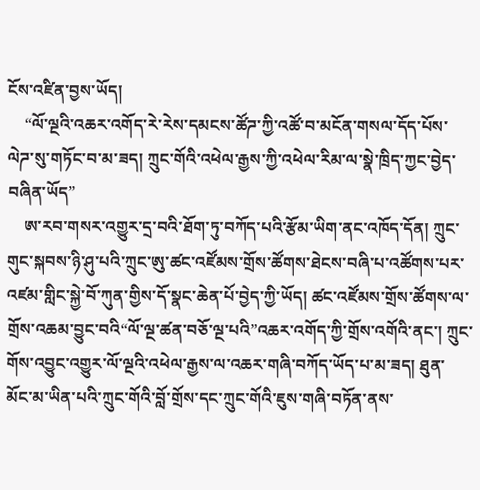ངོས་འཛིན་བྱས་ཡོད།
    “ལོ་ལྔའི་འཆར་འགོད་རེ་རེས་དམངས་ཚོཌ་ཀྱི་འཚོ་བ་མངོན་གསལ་དོད་པོས་ལེཌ་སུ་གཏོང་བ་མ་ཟད། ཀྲུང་གོའི་འཕེལ་རྒྱས་ཀྱི་འཕེལ་རིམ་ལ་སྣེ་ཁྲིད་ཀྱང་བྱེད་བཞིན་ཡོད”
    ཨ་རབ་གསར་འགྱུར་དྲ་བའི་ཐོག་ཏུ་བཀོད་པའི་རྩོམ་ཡིག་ནང་འཁོད་དོན། ཀྲུང་གུང་སྐབས་ཉི་ཤུ་པའི་ཀྲུང་ཨུ་ཚང་འཛོམས་གྲོས་ཚོགས་ཐེངས་བཞི་པ་འཚོགས་པར་འཛམ་གླིང་སྐྱེ་བོ་ཀུན་གྱིས་དོ་སྣང་ཆེན་པོ་བྱེད་ཀྱི་ཡོད། ཚང་འཛོམས་གྲོས་ཚོགས་ལ་གྲོས་འཆམ་བྱུང་བའི“ལོ་ལྔ་ཚན་བཅོ་ལྔ་པའི”འཆར་འགོད་ཀྱི་གྲོས་འགོའི་ནང་། ཀྲུང་གོས་འབྱུང་འགྱུར་ལོ་ལྔའི་འཕེལ་རྒྱས་ལ་འཆར་གཞི་བཀོད་ཡོད་པ་མ་ཟད། ཐུན་མོང་མ་ཡིན་པའི་ཀྲུང་གོའི་བློ་གྲོས་དང་ཀྲུང་གོའི་ཇུས་གཞི་བཏོན་ནས་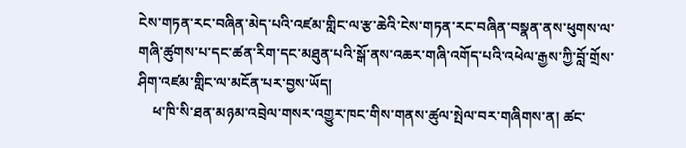ངེས་གཏན་རང་བཞིན་མེད་པའི་འཛམ་གླིང་ལ་རྩ་ཆེའི་ངེས་གཏན་རང་བཞིན་བསྣན་ནས་ཕུགས་ལ་གཞི་ཚུགས་པ་དང་ཚན་རིག་དང་མཐུན་པའི་སྒོ་ནས་འཆར་གཞི་འགོད་པའི་འཕེལ་རྒྱས་ཀྱི་བློ་གྲོས་ཤིག་འཛམ་གླིང་ལ་མངོན་པར་བྱས་ཡོད།
    ཕ་ཁི་སི་ཐན་མཉམ་འབྲེལ་གསར་འགྱུར་ཁང་གིས་གནས་ཚུལ་སྤེལ་བར་གཞིགས་ན། ཚང་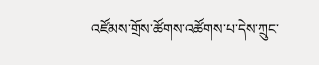འཛོམས་གྲོས་ཚོགས་འཚོགས་པ་དེས་ཀྲུང་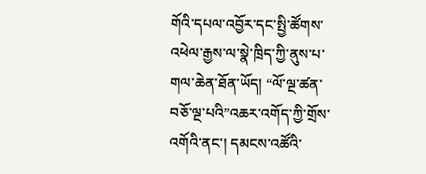གོའི་དཔལ་འབྱོར་དང་སྤྱི་ཚོགས་འཕེལ་རྒྱས་ལ་སྣེ་ཁྲིད་ཀྱི་ནུས་པ་གལ་ཆེན་ཐོན་ཡོད། “ལོ་ལྔ་ཚན་བཅོ་ལྔ་པའི”འཆར་འགོད་ཀྱི་གྲོས་འགོའི་ནང་། དམངས་འཚོའི་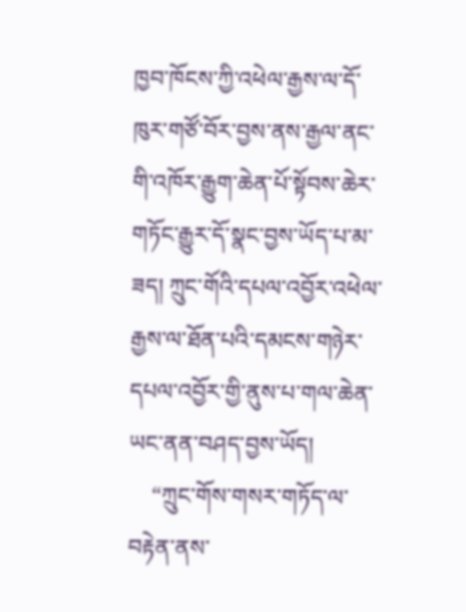ཁྱབ་ཁོངས་ཀྱི་འཕེལ་རྒྱས་ལ་དོ་ཁུར་གཙོ་བོར་བྱས་ནས་རྒྱལ་ནང་གི་འཁོར་རྒྱུག་ཆེན་པོ་སྟོབས་ཆེར་གཏོང་རྒྱུར་དོ་སྣང་བྱས་ཡོད་པ་མ་ཟད། ཀྲུང་གོའི་དཔལ་འབྱོར་འཕེལ་རྒྱས་ལ་ཐོན་པའི་དམངས་གཉེར་དཔལ་འབྱོར་གྱི་ནུས་པ་གལ་ཆེན་ཡང་ནན་བཤད་བྱས་ཡོད།
    “ཀྲུང་གོས་གསར་གཏོད་ལ་བརྟེན་ནས་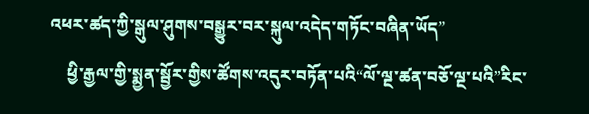འཕར་ཚད་ཀྱི་སྒུལ་ཤུགས་བསྒྱུར་བར་སྐུལ་འདེད་གཏོང་བཞིན་ཡོད”
    ཕྱི་རྒྱལ་གྱི་སྨྱན་སྦྱོར་གྱིས་ཚོགས་འདུར་བཏོན་པའི“ལོ་ལྔ་ཚན་བཅོ་ལྔ་པའི”རིང་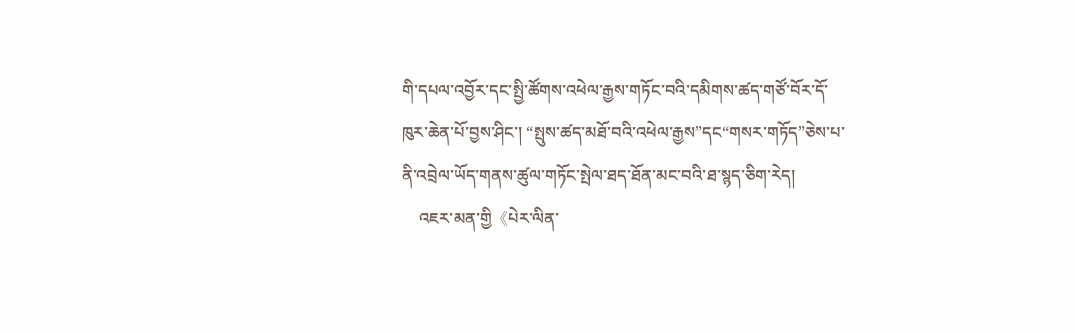གི་དཔལ་འབྱོར་དང་སྤྱི་ཚོགས་འཕེལ་རྒྱས་གཏོང་བའི་དམིགས་ཚད་གཙོ་བོར་དོ་ཁུར་ཆེན་པོ་བྱས་ཤིང་། “སྤུས་ཚད་མཐོ་བའི་འཕེལ་རྒྱས”དང“གསར་གཏོད”ཅེས་པ་ནི་འབྲེལ་ཡོད་གནས་ཚུལ་གཏོང་སྤེལ་ཐད་ཐོན་མང་བའི་ཐ་སྙད་ཅིག་རེད།
    འཇར་མན་གྱི《པེར་ལིན་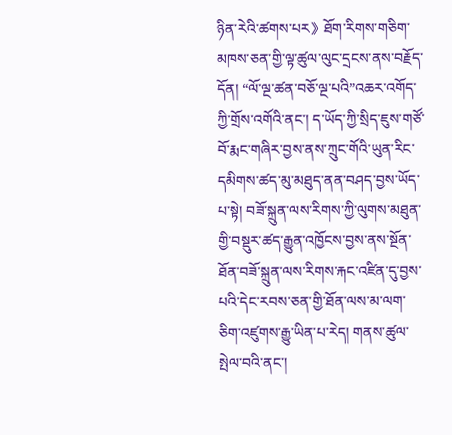ཉིན་རེའི་ཚགས་པར》ཐོག་རིགས་གཅིག་མཁས་ཅན་གྱི་ལྟ་ཚུལ་ལུང་དྲངས་ནས་བརྗོད་དོན། “ལོ་ལྔ་ཚན་བཅོ་ལྔ་པའི”འཆར་འགོད་ཀྱི་གྲོས་འགོའི་ནང་། ད་ཡོད་ཀྱི་སྲིད་ཇུས་གཙོ་བོ་རྨང་གཞིར་བྱས་ནས་ཀྲུང་གོའི་ཡུན་རིང་དམིགས་ཚད་མུ་མཐུད་ནན་བཤད་བྱས་ཡོད་པ་སྟེ། བཟོ་སྐྲུན་ལས་རིགས་ཀྱི་ལུགས་མཐུན་གྱི་བསྡུར་ཚད་རྒྱུན་འཁྱོངས་བྱས་ནས་སྔོན་ཐོན་བཟོ་སྐྲུན་ལས་རིགས་རྐང་འཛིན་དུ་བྱས་པའི་དེང་རབས་ཅན་གྱི་ཐོན་ལས་མ་ལག་ཅིག་འཛུགས་རྒྱུ་ཡིན་པ་རེད། གནས་ཚུལ་སྤེལ་བའི་ནང་།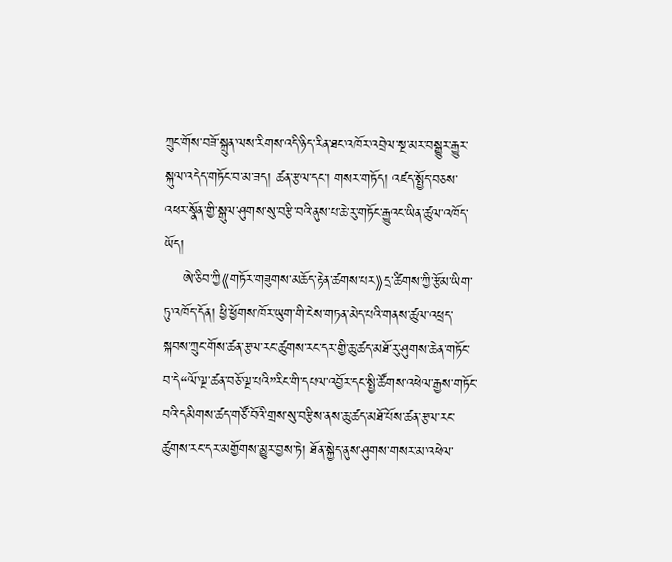ཀྲུང་གོས་བཟོ་སྐྲུན་ལས་རིགས་འདི་ཉིད་རིན་ཐང་འཁོར་འབྲེལ་སྔ་མར་བསྒྱུར་རྒྱུར་སྐུལ་འདེད་གཏོང་བ་མ་ཟད། ཚན་རྩལ་དང་། གསར་གཏོད། འཛད་སྤྱོད་བཅས་འཕར་སྣོན་གྱི་སྒུལ་ཤུགས་སུ་བརྩི་བའི་ནུས་པ་ཆེ་རུ་གཏོང་རྒྱུའང་ཡིན་ཚུལ་འཁོད་ཡོད།
    ཨེ་ཅིབ་ཀྱི《གཏོར་གཟུགས་མཆོད་རྟེན་ཚགས་པར》དྲ་ཚིགས་ཀྱི་རྩོམ་ཡིག་ཏུ་འཁོད་དོན། ཕྱི་ཕྱོགས་ཁོར་ཡུག་གི་ངེས་གཏན་མེད་པའི་གནས་ཚུལ་འཕྲད་སྐབས་ཀྲུང་གོས་ཚན་རྩལ་རང་ཚུགས་རང་དར་གྱི་ཆུ་ཚད་མཐོ་རུ་ཤུགས་ཆེན་གཏོང་བ་དེ“ལོ་ལྔ་ཚན་བཅོ་ལྔ་པའི”རིང་གི་དཔལ་འབྱོར་དང་སྤྱི་ཚོགས་འཕེལ་རྒྱས་གཏོང་བའི་དམིགས་ཚད་གཙོ་བོའི་གྲས་སུ་བརྩིས་ནས་ཆུ་ཚད་མཐོ་པོས་ཚན་རྩལ་རང་ཚུགས་རང་དར་མགྱོགས་མྱུར་བྱས་ཏེ། ཐོན་སྐྱེད་ནུས་ཤུགས་གསར་མ་འཕེལ་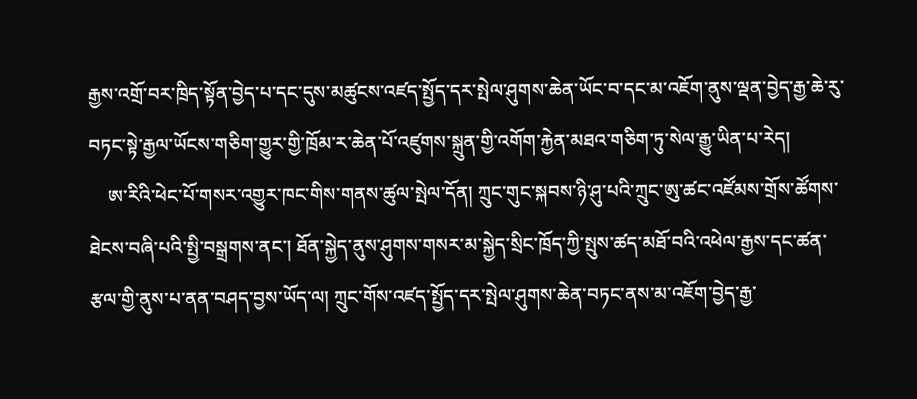རྒྱས་འགྲོ་བར་ཁྲིད་སྟོན་བྱེད་པ་དང་དུས་མཚུངས་འཛད་སྤྱོད་དར་སྤེལ་ཤུགས་ཆེན་ཡོང་བ་དང་མ་འཇོག་ནུས་ལྡན་བྱེད་རྒྱ་ཆེ་རུ་བཏང་སྟེ་རྒྱལ་ཡོངས་གཅིག་གྱུར་གྱི་ཁྲོམ་ར་ཆེན་པོ་འཛུགས་སྐྲུན་གྱི་འགོག་རྐྱེན་མཐའ་གཅིག་ཏུ་སེལ་རྒྱུ་ཡིན་པ་རེད།
    ཨ་རིའི་ཕེང་པོ་གསར་འགྱུར་ཁང་གིས་གནས་ཚུལ་སྤེལ་དོན། ཀྲུང་གུང་སྐབས་ཉི་ཤུ་པའི་ཀྲུང་ཨུ་ཚང་འཛོམས་གྲོས་ཚོགས་ཐེངས་བཞི་པའི་སྤྱི་བསྒྲགས་ནང་། ཐོན་སྐྱེད་ནུས་ཤུགས་གསར་མ་སྐྱེད་སྲིང་ཁྲོད་ཀྱི་སྤུས་ཚད་མཐོ་བའི་འཕེལ་རྒྱས་དང་ཚན་རྩལ་གྱི་ནུས་པ་ནན་བཤད་བྱས་ཡོད་ལ། ཀྲུང་གོས་འཛད་སྤྱོད་དར་སྤེལ་ཤུགས་ཆེན་བཏང་ནས་མ་འཇོག་བྱེད་རྒྱ་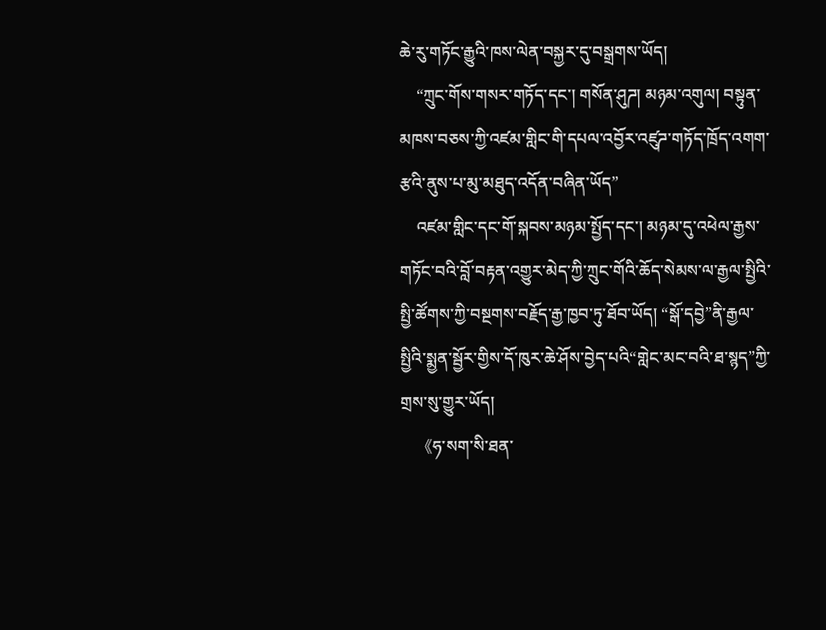ཆེ་རུ་གཏོང་རྒྱུའི་ཁས་ལེན་བསྐྱར་དུ་བསྒྲགས་ཡོད།
    “ཀྲུང་གོས་གསར་གཏོད་དང་། གསོན་ཤུཌ། མཉམ་འགུལ། བསྟུན་མཁས་བཅས་ཀྱི་འཛམ་གླིང་གི་དཔལ་འབྱོར་འཛུཌ་གཏོད་ཁྲོད་འགག་རྩའི་ནུས་པ་མུ་མཐུད་འདོན་བཞིན་ཡོད”
    འཛམ་གླིང་དང་གོ་སྐབས་མཉམ་སྤྱོད་དང་། མཉམ་དུ་འཕེལ་རྒྱས་གཏོང་བའི་བློ་བརྟན་འགྱུར་མེད་ཀྱི་ཀྲུང་གོའི་ཆོད་སེམས་ལ་རྒྱལ་སྤྱིའི་སྤྱི་ཚོགས་ཀྱི་བསྔགས་བརྗོད་རྒྱ་ཁྱབ་ཏུ་ཐོབ་ཡོད། “སྒོ་དབྱེ”ནི་རྒྱལ་སྤྱིའི་སྨྱན་སྦྱོར་གྱིས་དོ་ཁུར་ཆེ་ཤོས་བྱེད་པའི“གླེང་མང་བའི་ཐ་སྙད”ཀྱི་གྲས་སུ་གྱུར་ཡོད།
    《ཧ་སག་སི་ཐན་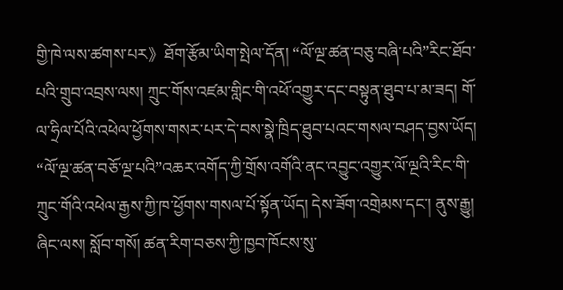གྱི་ཁེ་ལས་ཚགས་པར》ཐོག་རྩོམ་ཡིག་སྤེལ་དོན། “ལོ་ལྔ་ཚན་བཅུ་བཞི་པའི”རིང་ཐོབ་པའི་གྲུབ་འབྲས་ལས། ཀྲུང་གོས་འཛམ་གླིང་གི་འཕོ་འགྱུར་དང་བསྟུན་ཐུབ་པ་མ་ཟད། གོ་ལ་ཧྲིལ་པོའི་འཕེལ་ཕྱོགས་གསར་པར་དེ་བས་སྣེ་ཁྲིད་ཐུབ་པའང་གསལ་བཤད་བྱས་ཡོད། “ལོ་ལྔ་ཚན་བཅོ་ལྔ་པའི”འཆར་འགོད་ཀྱི་གྲོས་འགོའི་ནང་འབྱུང་འགྱུར་ལོ་ལྔའི་རིང་གི་ཀྲུང་གོའི་འཕེལ་རྒྱས་ཀྱི་ཁ་ཕྱོགས་གསལ་པོ་སྟོན་ཡོད། དེས་ཟོག་འགྲེམས་དང་། ནུས་རྒྱུ། ཞིང་ལས། སློབ་གསོ། ཚན་རིག་བཅས་ཀྱི་ཁྱབ་ཁོངས་སུ་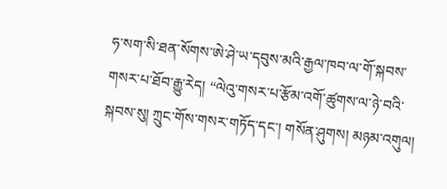ཧ་སག་སི་ཐན་སོགས་ཨེ་ཤེ་ཡ་དབུས་མའི་རྒྱལ་ཁབ་ལ་གོ་སྐབས་གསར་པ་ཐོབ་རྒྱུ་རེད། “ལེའུ་གསར་པ་རྩོམ་འགོ་ཚུགས་ལ་ཉེ་བའི་སྐབས་སུ། ཀྲུང་གོས་གསར་གཏོད་དང་། གསོན་ཤུགས། མཉམ་འགུལ།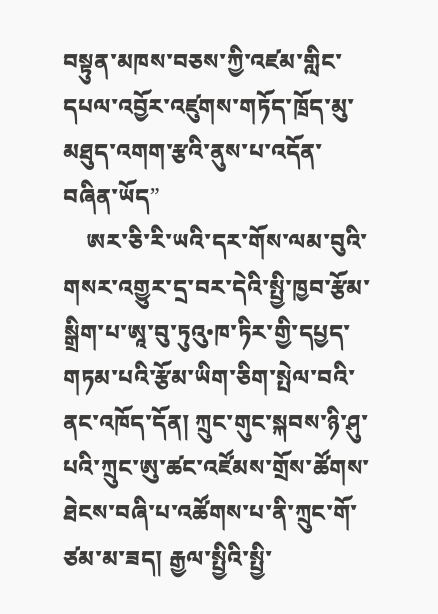བསྟུན་མཁས་བཅས་ཀྱི་འཛམ་གླིང་དཔལ་འབྱོར་འཛུགས་གཏོད་ཁྲོད་མུ་མཐུད་འགག་རྩའི་ནུས་པ་འདོན་བཞིན་ཡོད”
    ཨར་ཅི་རི་ཡའི་དར་གོས་ལམ་བུའི་གསར་འགྱུར་དྲ་བར་དེའི་སྤྱི་ཁྱབ་རྩོམ་སྒྲིག་པ་ཨཱ་བུ་ཏུའུ•ཁ་ཏིར་གྱི་དཔྱད་གཏམ་པའི་རྩོམ་ཡིག་ཅིག་སྤེལ་བའི་ནང་འཁོད་དོན། ཀྲུང་གུང་སྐབས་ཉི་ཤུ་པའི་ཀྲུང་ཨུ་ཚང་འཛོམས་གྲོས་ཚོགས་ཐེངས་བཞི་པ་འཚོགས་པ་ནི་ཀྲུང་གོ་ཙམ་མ་ཟད། རྒྱལ་སྤྱིའི་སྤྱི་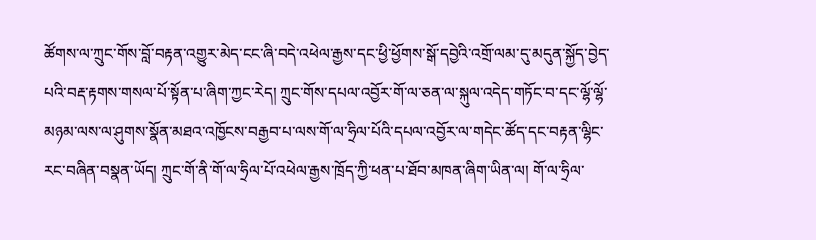ཚོགས་ལ་ཀྲུང་གོས་བློ་བརྟན་འགྱུར་མེད་ངང་ཞི་བདེ་འཕེལ་རྒྱས་དང་ཕྱི་ཕྱོགས་སྒོ་དབྱེའི་འགྲོ་ལམ་དུ་མདུན་སྐྱོད་བྱེད་པའི་བརྡ་རྟགས་གསལ་པོ་སྟོན་པ་ཞིག་ཀྱང་རེད། ཀྲུང་གོས་དཔལ་འབྱོར་གོ་ལ་ཅན་ལ་སྐུལ་འདེད་གཏོང་བ་དང་ལྷོ་ལྷོ་མཉམ་ལས་ལ་ཤུགས་སྣོན་མཐའ་འཁྱོངས་བརྒྱབ་པ་ལས་གོ་ལ་ཧྲིལ་པོའི་དཔལ་འབྱོར་ལ་གདེང་ཚོད་དང་བརྟན་ལྷིང་རང་བཞིན་བསྣན་ཡོད། ཀྲུང་གོ་ནི་གོ་ལ་ཧྲིལ་པོ་འཕེལ་རྒྱས་ཁྲོད་ཀྱི་ཕན་པ་ཐོབ་མཁན་ཞིག་ཡིན་ལ། གོ་ལ་ཧྲིལ་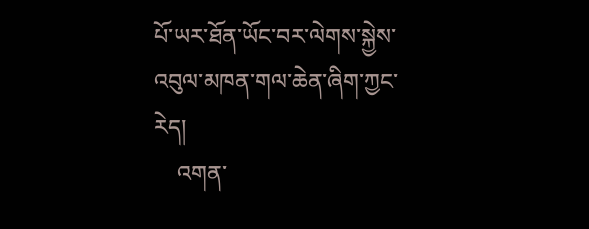པོ་ཡར་ཐོན་ཡོང་བར་ལེགས་སྐྱེས་འབུལ་མཁན་གལ་ཆེན་ཞིག་ཀྱང་རེད།
    འགན་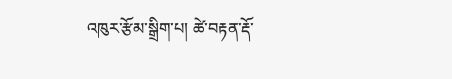འཁུར་རྩོམ་སྒྲིག་པ། ཚེ་བརྟན་རྡོ་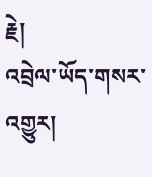རྗེ།
འབྲེལ་ཡོད་གསར་འགྱུར།